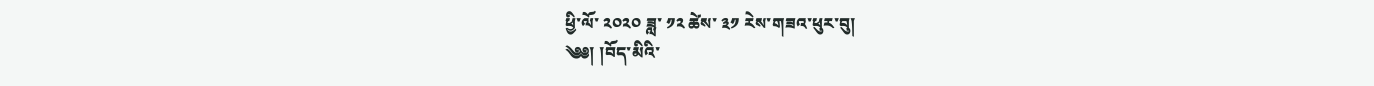ཕྱི་ལོ་ ༢༠༢༠ ཟླ་ ༡༢ ཚེས་ ༣༡ རེས་གཟའ་ཕུར་བུ།
༄༅། །བོད་མིའི་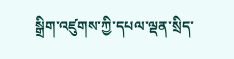སྒྲིག་འཛུགས་ཀྱི་དཔལ་ལྡན་སྲིད་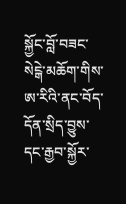སྐྱོང་བློ་བཟང་སེངྒེ་མཆོག་གིས་ཨ་རིའི་ནང་བོད་དོན་སྲིད་བྱུས་དང་རྒྱབ་སྐྱོར་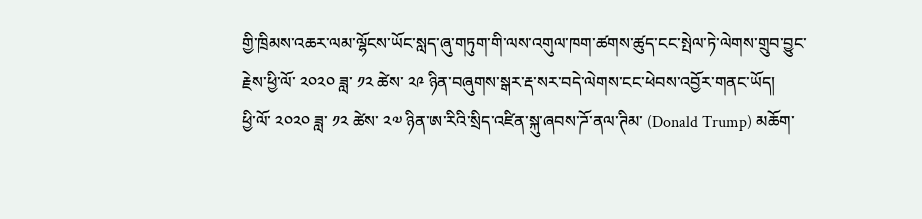གྱི་ཁྲིམས་འཆར་ལམ་ལྷོངས་ཡོང་སླད་ཞུ་གཏུག་གི་ལས་འགུལ་ཁག་ཚགས་ཚུད་ངང་སྤེལ་ཏེ་ལེགས་གྲུབ་བྱུང་རྗེས་ཕྱི་ལོ་ ༢༠༢༠ ཟླ་ ༡༢ ཚེས་ ༢༩ ཉིན་བཞུགས་སྒར་རྡ་སར་བདེ་ལེགས་ངང་ཕེབས་འབྱོར་གནང་ཡོད།
ཕྱི་ལོ་ ༢༠༢༠ ཟླ་ ༡༢ ཚེས་ ༢༧ ཉིན་ཨ་རིའི་སྲིད་འཛིན་སྐུ་ཞབས་ཌོ་ནལ་ཊིམ་ (Donald Trump) མཆོག་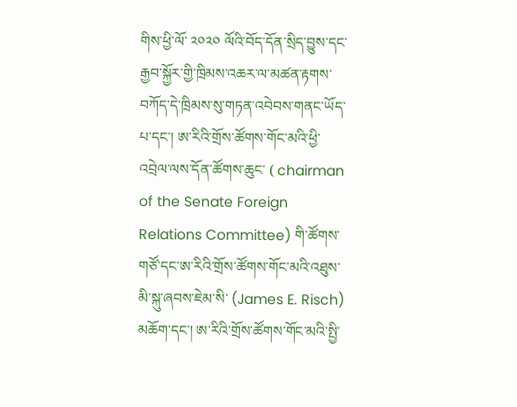གིས་ཕྱི་ལོ་ ༢༠༢༠ ལོའི་བོད་དོན་སྲིད་བྱུས་དང་རྒྱབ་སྐྱོར་གྱི་ཁྲིམས་འཆར་ལ་མཚན་རྟགས་བཀོད་དེ་ཁྲིམས་སུ་གཏན་འབེབས་གནང་ཡོད་པ་དང་། ཨ་རིའི་གྲོས་ཚོགས་གོང་མའི་ཕྱི་འབྲེལ་ལས་དོན་ཚོགས་ཆུང་ ( chairman of the Senate Foreign Relations Committee) གི་ཚོགས་གཙོ་དང་ཨ་རིའི་གྲོས་ཚོགས་གོང་མའི་འཐུས་མི་སྐུ་ཞབས་ཇེམ་སི་ (James E. Risch) མཆོག་དང་། ཨ་རིའི་གྲོས་ཚོགས་གོང་མའི་སྤྱི་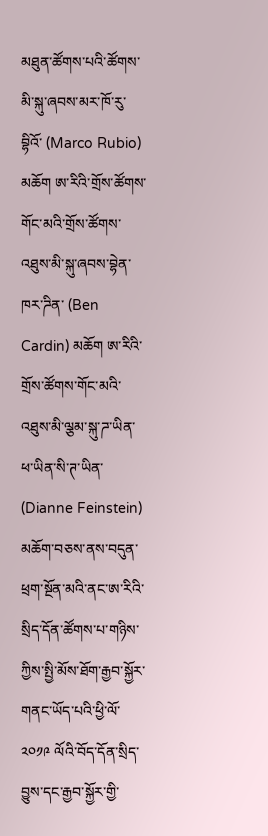མཐུན་ཚོགས་པའི་ཚོགས་མི་སྐུ་ཞབས་མར་ཁོ་རུ་བྷིའོ་ (Marco Rubio) མཆོག ཨ་རིའི་གྲོས་ཚོགས་གོང་མའི་གྲོས་ཚོགས་འཐུས་མི་སྐུ་ཞབས་བྷེན་ཁར་ཌིན་ (Ben Cardin) མཆོག ཨ་རིའི་གྲོས་ཚོགས་གོང་མའི་འཐུས་མི་ལྕམ་སྐུ་ཌ་ཡིན་ཕ་ཡིན་སི་ཊ་ཡིན་ (Dianne Feinstein) མཆོག་བཅས་ནས་བདུན་ཕྲག་སྔོན་མའི་ནང་ཨ་རིའི་སྲིད་དོན་ཚོགས་པ་གཉིས་ཀྱིས་སྤྱི་མོས་ཐོག་རྒྱབ་སྐྱོར་གནང་ཡོད་པའི་ཕྱི་ལོ་ ༢༠༡༩ ལོའི་བོད་དོན་སྲིད་བྱུས་དང་རྒྱབ་སྐྱོར་གྱི་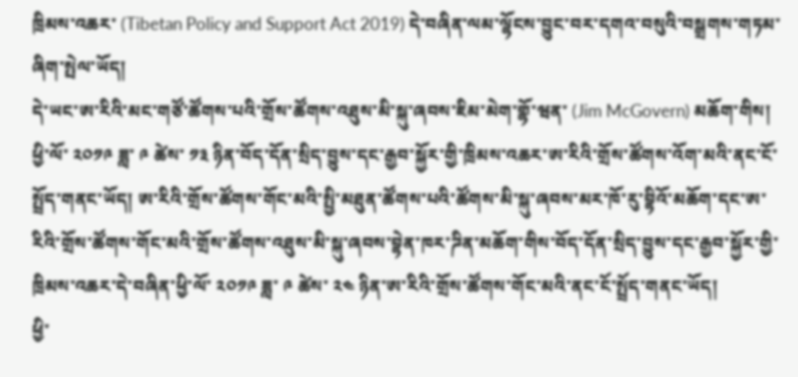ཁྲིམས་འཆར་ (Tibetan Policy and Support Act 2019) དེ་བཞིན་ལམ་ལྷོངས་བྱུང་བར་དགའ་བསུའི་བསྒྲགས་གཏམ་ཞིག་སྤེལ་ཡོད།
དེ་ཡང་ཨ་རིའི་མང་གཙོ་ཚོགས་པའི་གྲོས་ཚོགས་འཐུས་མི་སྐུ་ཞབས་ཇིམ་མེག་གྷོ་ཝན་ (Jim McGovern) མཆོག་གིས། ཕྱི་ལོ་ ༢༠༡༩ ཟླ་ ༩ ཚེས་ ༡༣ ཉིན་བོད་དོན་སྲིད་བྱུས་དང་རྒྱབ་སྐྱོར་གྱི་ཁྲིམས་འཆར་ཨ་རིའི་གྲོས་ཚོགས་འོག་མའི་ནང་ངོ་སྤྲོད་གནང་ཡོད། ཨ་རིའི་གྲོས་ཚོགས་གོང་མའི་སྤྱི་མཐུན་ཚོགས་པའི་ཚོགས་མི་སྐུ་ཞབས་མར་ཁོ་རུ་བྷིའོ་མཆོག་དང་ཨ་རིའི་གྲོས་ཚོགས་གོང་མའི་གྲོས་ཚོགས་འཐུས་མི་སྐུ་ཞབས་བྷེན་ཁར་ཌིན་མཆོག་གིས་བོད་དོན་སྲིད་བྱུས་དང་རྒྱབ་སྐྱོར་གྱི་ཁྲིམས་འཆར་དེ་བཞིན་ཕྱི་ལོ་ ༢༠༡༩ ཟླ་ ༩ ཚེས་ ༢༤ ཉིན་ཨ་རིའི་གྲོས་ཚོགས་གོང་མའི་ནང་ངོ་སྤྲོད་གནང་ཡོད།
ཕྱི་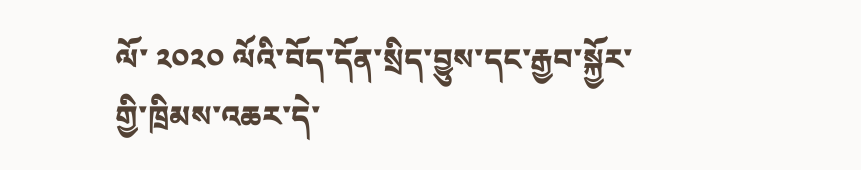ལོ་ ༢༠༢༠ ལོའི་བོད་དོན་སྲིད་བྱུས་དང་རྒྱབ་སྐྱོར་གྱི་ཁྲིམས་འཆར་དེ་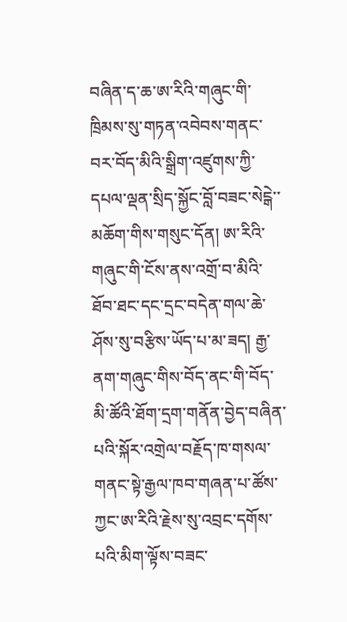བཞིན་ད་ཆ་ཨ་རིའི་གཞུང་གི་ཁྲིམས་སུ་གཏན་འབེབས་གནང་བར་བོད་མིའི་སྒྲིག་འཛུགས་ཀྱི་དཔལ་ལྡན་སྲིད་སྐྱོང་བློ་བཟང་སེངྒེ་་མཆོག་གིས་གསུང་དོན། ཨ་རིའི་གཞུང་གི་ངོས་ནས་འགྲོ་བ་མིའི་ཐོབ་ཐང་དང་དྲང་བདེན་གལ་ཆེ་ཤོས་སུ་བརྩིས་ཡོད་པ་མ་ཟད། རྒྱ་ནག་གཞུང་གིས་བོད་ནང་གི་བོད་མི་ཚོའི་ཐོག་དྲག་གནོན་བྱེད་བཞིན་པའི་སྐོར་འགྲེལ་བརྗོད་ཁ་གསལ་གནང་སྟེ་རྒྱལ་ཁབ་གཞན་པ་ཚོས་ཀྱང་ཨ་རིའི་རྗེས་སུ་འབྲང་དགོས་པའི་མིག་ལྟོས་བཟང་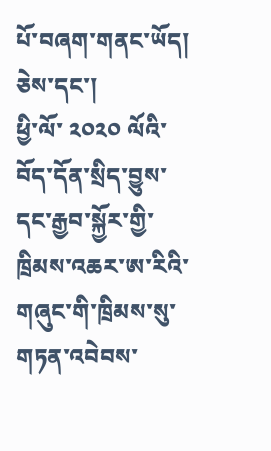པོ་བཞག་གནང་ཡོད། ཅེས་དང་།
ཕྱི་ལོ་ ༢༠༢༠ ལོའི་བོད་དོན་སྲིད་བྱུས་དང་རྒྱབ་སྐྱོར་གྱི་ཁྲིམས་འཆར་ཨ་རིའི་གཞུང་གི་ཁྲིམས་སུ་གཏན་འབེབས་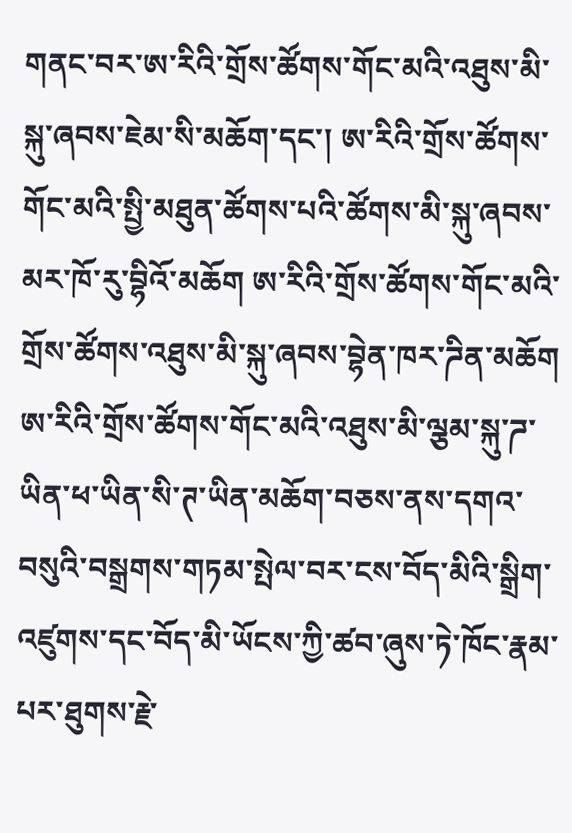གནང་བར་ཨ་རིའི་གྲོས་ཚོགས་གོང་མའི་འཐུས་མི་སྐུ་ཞབས་ཇེམ་སི་མཆོག་དང་། ཨ་རིའི་གྲོས་ཚོགས་གོང་མའི་སྤྱི་མཐུན་ཚོགས་པའི་ཚོགས་མི་སྐུ་ཞབས་མར་ཁོ་རུ་བྷིའོ་མཆོག ཨ་རིའི་གྲོས་ཚོགས་གོང་མའི་གྲོས་ཚོགས་འཐུས་མི་སྐུ་ཞབས་བྷེན་ཁར་ཌིན་མཆོག ཨ་རིའི་གྲོས་ཚོགས་གོང་མའི་འཐུས་མི་ལྕམ་སྐུ་ཌ་ཡིན་ཕ་ཡིན་སི་ཊ་ཡིན་མཆོག་བཅས་ནས་དགའ་བསུའི་བསྒྲགས་གཏམ་སྤེལ་བར་ངས་བོད་མིའི་སྒྲིག་འཛུགས་དང་བོད་མི་ཡོངས་ཀྱི་ཚབ་ཞུས་ཏེ་ཁོང་རྣམ་པར་ཐུགས་རྗེ་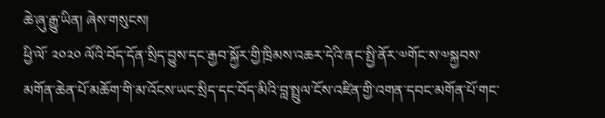ཆེ་ཞུ་རྒྱུ་ཡིན། ཞེས་གསུངས།
ཕྱི་ལོ་ ༢༠༢༠ ལོའི་བོད་དོན་སྲིད་བྱུས་དང་རྒྱབ་སྐྱོར་གྱི་ཁྲིམས་འཆར་དེའི་ནང་སྤྱི་ནོར་༧གོང་ས་༧སྐྱབས་མགོན་ཆེན་པོ་མཆོག་གི་མ་འོངས་ཡང་སྲིད་དང་བོད་མིའི་བླ་སྤྲུལ་ངོས་འཛིན་གྱི་འགན་དབང་མགོན་པོ་གང་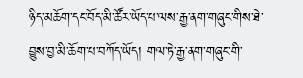ཉིད་མཆོག་དང་བོད་མི་ཚོར་ཡོད་པ་ལས་རྒྱ་ནག་གཞུང་གིས་ཐེ་བྱུས་བྱ་མི་ཆོག་པ་བཀོད་ཡོད། གལ་ཏེ་རྒྱ་ནག་གཞུང་གི་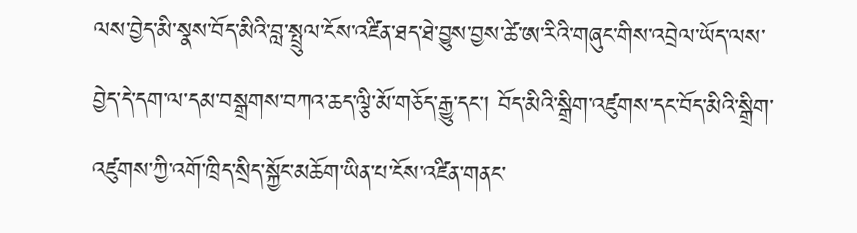ལས་བྱེད་མི་སྣས་བོད་མིའི་བླ་སྤྲུལ་ངོས་འཛིན་ཐད་ཐེ་བྱུས་བྱས་ཚེ་ཨ་རིའི་གཞུང་གིས་འབྲེལ་ཡོད་ལས་བྱེད་དེ་དག་ལ་དམ་བསྒྲགས་བཀའ་ཆད་ལྕི་མོ་གཅོད་རྒྱུ་དང་། བོད་མིའི་སྒྲིག་འཛུགས་དང་བོད་མིའི་སྒྲིག་འཛུགས་ཀྱི་འགོ་ཁྲིད་སྲིད་སྐྱོང་མཆོག་ཡིན་པ་ངོས་འཛིན་གནང་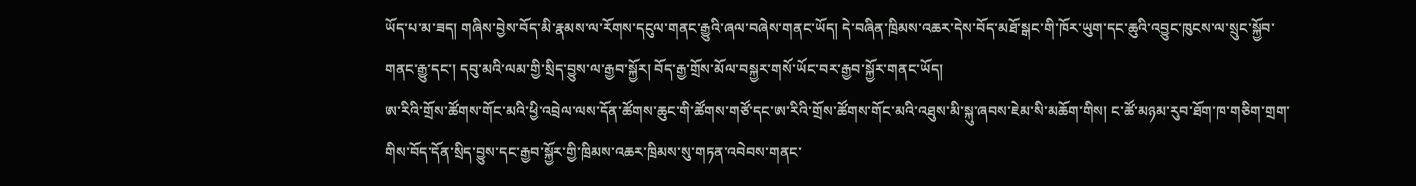ཡོད་པ་མ་ཟད། གཞིས་བྱེས་བོད་མི་རྣམས་ལ་རོགས་དངུལ་གནང་རྒྱུའི་ཞལ་བཞེས་གནང་ཡོད། དེ་བཞིན་ཁྲིམས་འཆར་དེས་བོད་མཐོ་སྒང་གི་ཁོར་ཡུག་དང་ཆུའི་འབྱུང་ཁུངས་ལ་སྲུང་སྐྱོབ་གནང་རྒྱུ་དང་། དབུ་མའི་ལམ་གྱི་སྲིད་བྱུས་ལ་རྒྱབ་སྐྱོར། བོད་རྒྱ་གྲོས་མོལ་བསྐྱར་གསོ་ཡོང་བར་རྒྱབ་སྐྱོར་གནང་ཡོད།
ཨ་རིའི་གྲོས་ཚོགས་གོང་མའི་ཕྱི་འབྲེལ་ལས་དོན་ཚོགས་ཆུང་གི་ཚོགས་གཙོ་དང་ཨ་རིའི་གྲོས་ཚོགས་གོང་མའི་འཐུས་མི་སྐུ་ཞབས་ཇེམ་སི་མཆོག་གིས། ང་ཚོ་མཉམ་རུབ་ཐོག་ཁ་གཅིག་གྲག་གིས་བོད་དོན་སྲིད་བྱུས་དང་རྒྱབ་སྐྱོར་གྱི་ཁྲིམས་འཆར་ཁྲིམས་སུ་གཏན་འབེབས་གནང་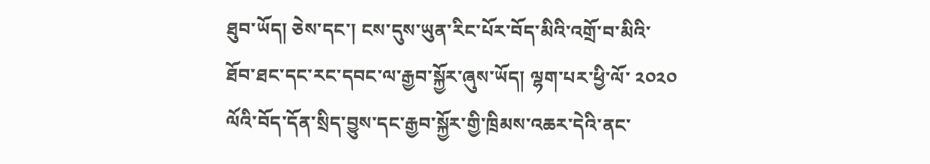ཐུབ་ཡོད། ཅེས་དང་། ངས་དུས་ཡུན་རིང་པོར་བོད་མིའི་འགྲོ་བ་མིའི་ཐོབ་ཐང་དང་རང་དབང་ལ་རྒྱབ་སྐྱོར་ཞུས་ཡོད། ལྷག་པར་ཕྱི་ལོ་ ༢༠༢༠ ལོའི་བོད་དོན་སྲིད་བྱུས་དང་རྒྱབ་སྐྱོར་གྱི་ཁྲིམས་འཆར་དེའི་ནང་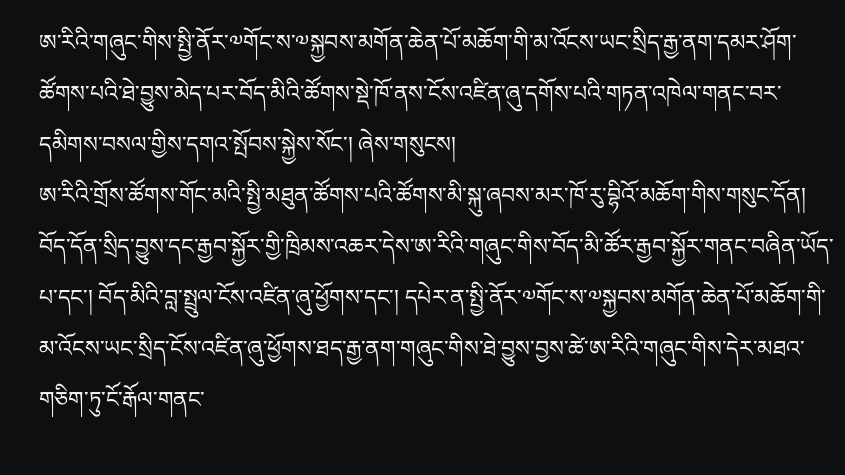ཨ་རིའི་གཞུང་གིས་སྤྱི་ནོར་༧གོང་ས་༧སྐྱབས་མགོན་ཆེན་པོ་མཆོག་གི་མ་འོངས་ཡང་སྲིད་རྒྱ་ནག་དམར་ཤོག་ཚོགས་པའི་ཐེ་བྱུས་མེད་པར་བོད་མིའི་ཚོགས་སྡེ་ཁོ་ནས་ངོས་འཛིན་ཞུ་དགོས་པའི་གཏན་འཁེལ་གནང་བར་དམིགས་བསལ་གྱིས་དགའ་སྤོབས་སྐྱེས་སོང་། ཞེས་གསུངས།
ཨ་རིའི་གྲོས་ཚོགས་གོང་མའི་སྤྱི་མཐུན་ཚོགས་པའི་ཚོགས་མི་སྐུ་ཞབས་མར་ཁོ་རུ་བྷིའོ་མཆོག་གིས་གསུང་དོན། བོད་དོན་སྲིད་བྱུས་དང་རྒྱབ་སྐྱོར་གྱི་ཁྲིམས་འཆར་དེས་ཨ་རིའི་གཞུང་གིས་བོད་མི་ཚོར་རྒྱབ་སྐྱོར་གནང་བཞིན་ཡོད་པ་དང་། བོད་མིའི་བླ་སྤྲུལ་ངོས་འཛིན་ཞུ་ཕྱོགས་དང་། དཔེར་ན་སྤྱི་ནོར་༧གོང་ས་༧སྐྱབས་མགོན་ཆེན་པོ་མཆོག་གི་མ་འོངས་ཡང་སྲིད་ངོས་འཛིན་ཞུ་ཕྱོགས་ཐད་རྒྱ་ནག་གཞུང་གིས་ཐེ་བྱུས་བྱས་ཚེ་ཨ་རིའི་གཞུང་གིས་དེར་མཐའ་གཅིག་ཏུ་ངོ་རྒོལ་གནང་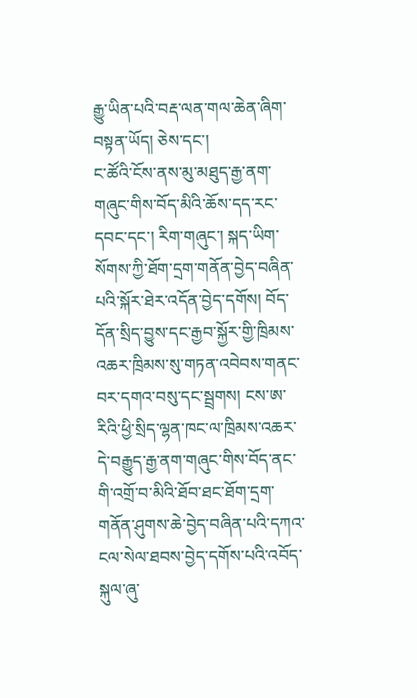རྒྱུ་ཡིན་པའི་བརྡ་ལན་གལ་ཆེན་ཞིག་བསྟན་ཡོད། ཅེས་དང་།
ང་ཚོའི་ངོས་ནས་མུ་མཐུད་རྒྱ་ནག་གཞུང་གིས་བོད་མིའི་ཆོས་དད་རང་དབང་དང་། རིག་གཞུང་། སྐད་ཡིག་སོགས་ཀྱི་ཐོག་དྲག་གནོན་བྱེད་བཞིན་པའི་སྐོར་ཐེར་འདོན་བྱེད་དགོས། བོད་དོན་སྲིད་བྱུས་དང་རྒྱབ་སྐྱོར་གྱི་ཁྲིམས་འཆར་ཁྲིམས་སུ་གཏན་འབེབས་གནང་བར་དགའ་བསུ་དང་སྦྲགས། ངས་ཨ་རིའི་ཕྱི་སྲིད་ལྷན་ཁང་ལ་ཁྲིམས་འཆར་དེ་བརྒྱུད་རྒྱ་ནག་གཞུང་གིས་བོད་ནང་གི་འགྲོ་བ་མིའི་ཐོབ་ཐང་ཐོག་དྲག་གནོན་ཤུགས་ཆེ་བྱེད་བཞིན་པའི་དཀའ་ངལ་སེལ་ཐབས་བྱེད་དགོས་པའི་འབོད་སྐུལ་ཞུ་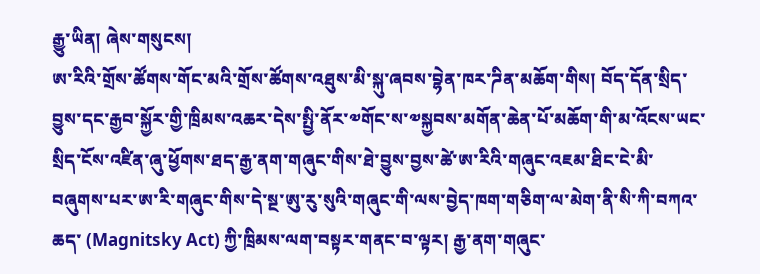རྒྱུ་ཡིན། ཞེས་གསུངས།
ཨ་རིའི་གྲོས་ཚོགས་གོང་མའི་གྲོས་ཚོགས་འཐུས་མི་སྐུ་ཞབས་བྷེན་ཁར་ཌིན་མཆོག་གིས། བོད་དོན་སྲིད་བྱུས་དང་རྒྱབ་སྐྱོར་གྱི་ཁྲིམས་འཆར་དེས་སྤྱི་ནོར་༧གོང་ས་༧སྐྱབས་མགོན་ཆེན་པོ་མཆོག་གི་མ་འོངས་ཡང་སྲིད་ངོས་འཛིན་ཞུ་ཕྱོགས་ཐད་རྒྱ་ནག་གཞུང་གིས་ཐེ་བྱུས་བྱས་ཚེ་ཨ་རིའི་གཞུང་འཇམ་ཐིང་ངེ་མི་བཞུགས་པར་ཨ་རི་གཞུང་གིས་དེ་སྔ་ཨུ་རུ་སུའི་གཞུང་གི་ལས་བྱེད་ཁག་གཅིག་ལ་མེག་ནི་སི་ཀི་བཀའ་ཆད་ (Magnitsky Act) ཀྱི་ཁྲིམས་ལག་བསྟར་གནང་བ་ལྟར། རྒྱ་ནག་གཞུང་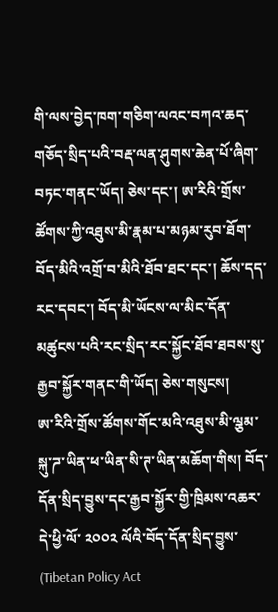གི་ལས་བྱེད་ཁག་གཅིག་ལའང་བཀའ་ཆད་གཅོད་སྲིད་པའི་བརྡ་ལན་ཤུགས་ཆེན་པོ་ཞིག་བཏང་གནང་ཡོད། ཅེས་དང་། ཨ་རིའི་གྲོས་ཚོགས་ཀྱི་འཐུས་མི་རྣམ་པ་མཉམ་རུབ་ཐོག་བོད་མིའི་འགྲོ་བ་མིའི་ཐོབ་ཐང་དང་། ཆོས་དད་རང་དབང་། བོད་མི་ཡོངས་ལ་མིང་དོན་མཚུངས་པའི་རང་སྲིད་རང་སྐྱོང་ཐོབ་ཐབས་སུ་རྒྱབ་སྐྱོར་གནང་གི་ཡོད། ཅེས་གསུངས།
ཨ་རིའི་གྲོས་ཚོགས་གོང་མའི་འཐུས་མི་ལྕམ་སྐུ་ཌ་ཡིན་ཕ་ཡིན་སི་ཊ་ཡིན་མཆོག་གིས། བོད་དོན་སྲིད་བྱུས་དང་རྒྱབ་སྐྱོར་གྱི་ཁྲིམས་འཆར་དེ་ཕྱི་ལོ་ ༢༠༠༢ ལོའི་བོད་དོན་སྲིད་བྱུས་ (Tibetan Policy Act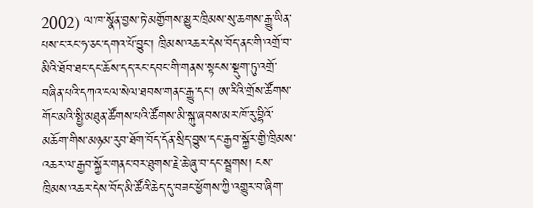2002) ལ་ཁ་སྣོན་བྱས་ཏེ་མགྱོགས་མྱུར་ཁྲིམས་སུ་ཆགས་རྒྱུ་ཡིན་པས་ང་རང་ཧ་ཅང་དགའ་པོ་བྱུང་། ཁྲིམས་འཆར་དེས་བོད་ནང་གི་འགྲོ་བ་མིའི་ཐོབ་ཐང་དང་ཆོས་དད་རང་དབང་གི་གནས་སྟངས་སྡུག་ཏུ་འགྲོ་བཞིན་པའི་དཀའ་ངལ་སེལ་ཐབས་གནང་རྒྱུ་དང་། ཨ་རིའི་གྲོས་ཚོགས་གོང་མའི་སྤྱི་མཐུན་ཚོགས་པའི་ཚོགས་མི་སྐུ་ཞབས་མར་ཁོ་རུ་བྷིའོ་མཆོག་གིས་མཉམ་རུབ་ཐོག་བོད་དོན་སྲིད་བྱུས་དང་རྒྱབ་སྐྱོར་གྱི་ཁྲིམས་འཆར་ལ་རྒྱབ་སྐྱོར་གནང་བར་ཐུགས་རྗེ་ཆེ་ཞུ་བ་དང་སྦྲགས། ངས་ཁྲིམས་འཆར་དེས་བོད་མི་ཚོའི་ཆེད་དུ་བཟང་ཕྱོགས་ཀྱི་འགྱུར་བ་ཞིག་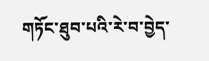གཏོང་ཐུབ་པའི་རེ་བ་བྱེད་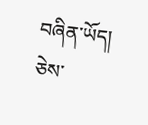བཞིན་ཡོད། ཅེས་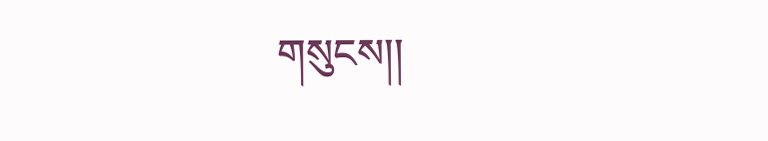གསུངས།།